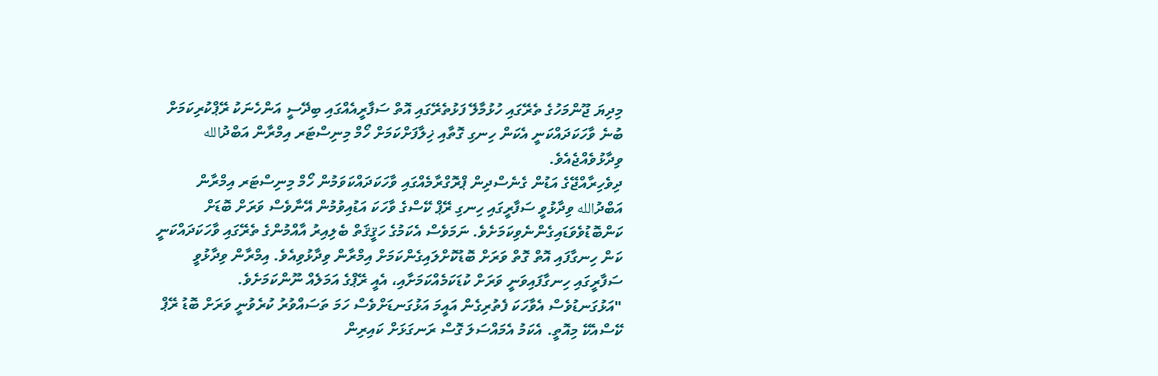މިދިޔަ ޖޫންމަހުގެ ތެރޭގައި ހުޅުމާލޭ ފަޅުތެރޭގައި އޮތް ސަފާރީއެއްގައި ބިދޭސީ އަންހެނަކު ރޭޕްކުރިކަމަށް ބުނެ ވާހަކަދައްކަނީ އެކަން ހިނގި ގޮތާއި ޚިލާފަށްކަމަށް ހޯމް މިނިސްޓަރ އިމްރާން އަބްދުالله ވިދާޅުވެއްޖެއެވެ.
ދިވެހިރާއްޖޭގެ އަޑުން ގެނެސްދިން ޕްރޮގްރާމެއްގައި ވާހަކަދައްކަވަމުން ހޯމް މިނިސްޓަރ އިމްރާން އަބްދުالله ވިދާޅުވީ ސަފާރީގައި ހިނގި ރޭޕް ކޭސްގެ ވާހަކަ އަޑުއިވުމުން އޭނާވެސް ވަރަށް ބޮޑަށް ކަންބޮޑުވެވަޑައިގެންނެވިކަމަށެވެ. ނަމަވެސް އެކަމުގެ ހަޤީޤަތް ބެލިއިރު އާއްމުންގެ ތެރޭގައި ވާހަކަދައްކަނީ ކަން ހިނގާފައި އޮތް ގޮތް ވަރަށް ބޮޑުކޮށްލައިގެންކަމަށް އިމްރާން ވިދާޅުވިއެވެ. އިމްރާން ވިދާޅުވީ ސަފާރީގައި ހިނގާފައިވަނީ ވަރަށް ކުޑަކަމެއްކަމަށާއި، އެއީ ރޭޕްގެ އަމަލެއް ނޫންކަމަށެވެ.
"އަޅުގަނޑުވެސް އެވާހަކަ ފެތުރިގެން އައީމަ އަޅުގަނޑަށްވެސް ހަމަ ތަސައްވުރު ކުރެވުނީ ވަރަށް ބޮޑު ރޭޕް ކޭސްއެކޭ މިއޮތީ. އެކަމު އެމައްސަލަ ގޮސް ރަނގަޅަށް ކައިރިން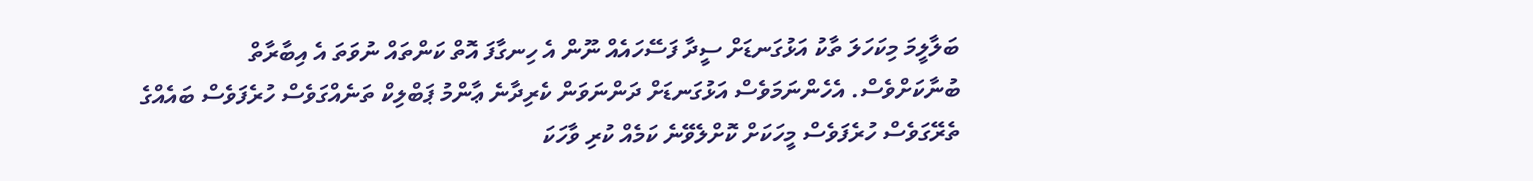ބަލާލީމަ މިކަހަލަ ތާކު އަޅުގަނޑަށް ސީދާ ފަސޭހައެއް ނޫން އެ ހިނގާފަ އޮތް ކަންތައް ނުވަތަ އެ އިބާރާތް ބުނާކަށްވެސް. އެހެންނަމަވެސް އަޅުގަނޑަށް ދަންނަވަން ކެރިދާނެ ޢާންމު ޕަބްލިކް ތަނެއްގަވެސް ހުރެފަވެސް ބައެއްގެ ތެރޭގަވެސް ހުރެފަވެސް މީހަކަށް ކޮށްލެވޭނެ ކަމެއް ކުރި ވާހަކަ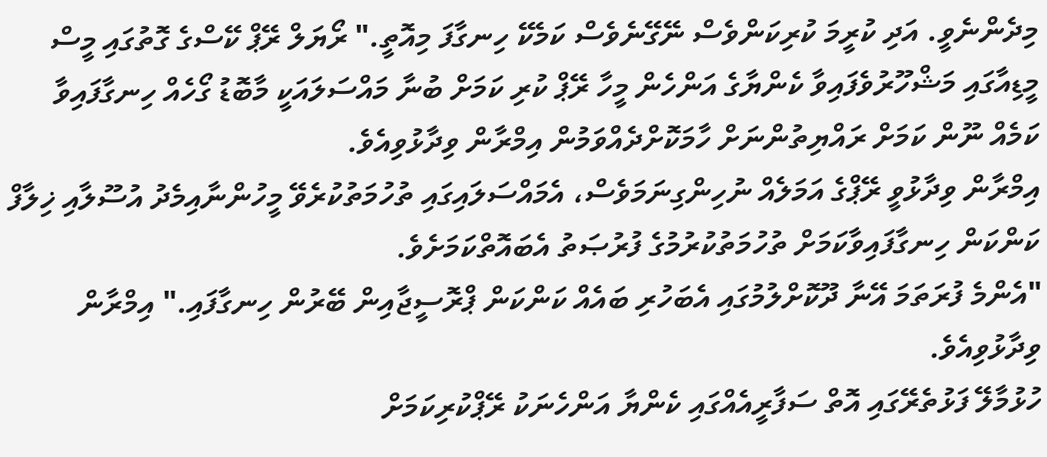މިދެންނެވީ. އަދި ކުރީމަ ކުރިކަންވެސް ނޭގޭނެވެސް ކަމެކޭ ހިނގާފަ މިއޮތީ." ރޯޔަލް ރޭޕް ކޭސްގެ ގޮތުގައި މީސް މީޑިއާގައި މަޝްހޫރުވެފައިވާ ކެންޔާގެ އަންހެން މީހާ ރޭޕް ކުރި ކަމަށް ބުނާ މައްސަލައަކީ މާބޮޑު ގޯހެއް ހިނގާފައިވާ ކަމެއް ނޫން ކަމަށް ރައްޔިތުންނަށް ހާމަކޮށްދެއްވަމުން އިމްރާން ވިދާޅުވިއެވެ.
އިމްރާން ވިދާޅުވީ ރޭޕްގެ އަމަލެއް ނުހިންގިނަމަވެސް، އެމައްސަލައިގައި ތުހުމަތުކުރެވޭ މީހުންނާއިމެދު އުސޫލާއި ޚިލާފް ކަންކަން ހިނގާފައިވާކަމަށް ތުހުމަތުކުރުމުގެ ފުރުޞަތު އެބައޮތްކަމަށެވެ.
"އެންމެ ފުރަތަމަ އޭނާ ދޫކޮށްލުމުގައި އެބަހުރި ބައެއް ކަންކަން ޕްރޮސީޖާއިން ބޭރުން ހިނގާފައި." އިމްރާން ވިދާޅުވިއެވެ.
ހުޅުމާލޭ ފަޅުތެރޭގައި އޮތް ސަފާރީއެއްގައި ކެންޔާ އަންހެނަކު ރޭޕްކުރިކަމަށް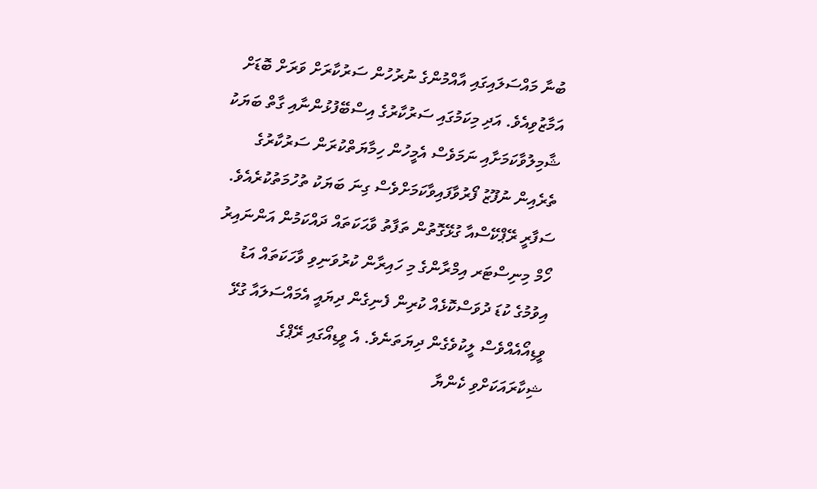ބުނާ މައްސަލައިގައި އާއްމުންގެ ނުރުހުން ސަރުކާރަށް ވަރަށް ބޮޑަށް އަމާޒުވިއެވެ. އަދި މިކަމުގައި ސަރުކާރުގެ އިސްބޭފުޅުންނާއި ގާތް ބަޔަކު ޝާމިލުވާކަމަށާއި ނަމަވެސް އެމީހުން ހިމާޔަތްކުރަން ސަރުކާރުގެ ތެރެއިން ނުފޫޒު ފޯރުވާފައިވާކަމަށްވެސް ގިނަ ބަޔަކު ތުހުމަތުކުރެއެވެ.
ސަފާރީ ރޭޕްކޭސްއާ ގުޅޭގޮތުން ތަފާތު ވާޙަކަތައް ދައްކަމުން އަންނައިރު ހޯމް މިނިސްޓަރ އިމްރާންގެ މި ހައިރާން ކުރުވަނިވި ވާހަކަތައް އަޑު އިވުމުގެ ކުޑަ ދުވަސްކޮޅެއް ކުރިން ފެނިގެން ދިޔައީ އެމައްސަލައާ ގުޅޭ ވީޑިއޯއެއްވެސް ލީކުވެގެން ދިޔަތަނެވެ. އެ ވީޑިއޯގައި ރޭޕްގެ ޝިކާރައަކަށްވި ކެންޔާ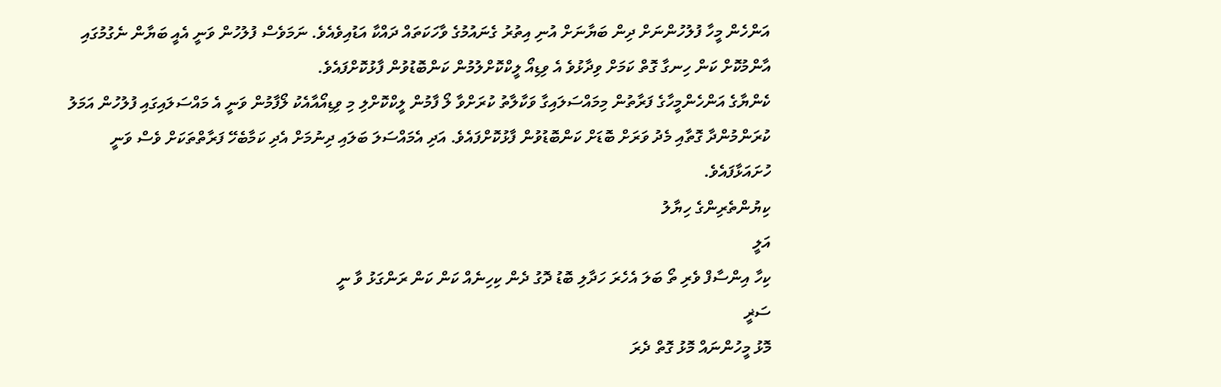އަންހެން މީހާ ފުލުހުންނަށް ދިން ބަޔާނަށް އުނި އިތުރު ގެނައުމުގެ ވާހަކަތައް ދައްކާ އަޑުއިވެއެވެ. ނަމަވެސް ފުލުހުން ވަނީ އެއީ ބަޔާން ނެގުމުގައި އާންމުކޮށް ކަން ހިނގާ ގޮތް ކަމަށް ވިދާޅުވެ އެ ވިޑިއޯ ލީކްކޮށްލުމުން ކަންބޮޑުވުން ފާޅުކޮށްފައެވެ.
ކެންޔާގެ އަންހެންމީހާގެ ފަރާތުން މިމައްސަލައިގާ ވަކާލާތު ކުރަށްވާ ލޯ ފާމުން ލީކްކޮށްލި މި ވިޑިއޯއާއެކު ލޯފާމުން ވަނީ އެ މައްސަލައިގައި ފުލުހުން އަމަލު ކުރަންމުންދާ ގޮތާއި މެދު ވަރަށް ބޮޑަށް ކަންބޮޑުވުން ފާޅުކޮށްފައެވެ. އަދި އެމައްސަލަ ބަލައި ދިނުމަށް އެދި ކަމާބެހޭ ފަރާތްތަކަށް ވެސް ވަނީ ހުށައަޅާފައެވެ.
ކިޔުންތެރިންގެ ހިޔާލު
އަލީ
ކިހާ އިންސާފް ވެރި ތޯ ބަލަ އެހެރަ ހަދާލި ބޮޑު ދޮގު ދެން ކިހިނެއް ކަން ކަން ރަންގަޅު ވާ ނީ
ސަޜީ
މޮޅު މީހުންނައް މޮޅު ގޮތް ދެރަ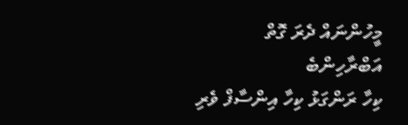މީހުންނައް ދެރަ ގޮތް
އަބްރާހިންބެ
ކިހާ ރަންގަޅު ކިހާ އިންސާފް ވެރި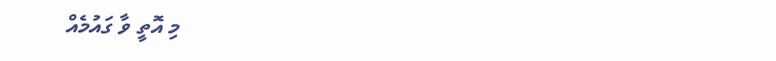މި އޮތީ ވާ ގައުމެއް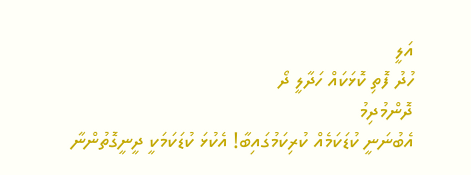އަލީ
ހުދު ފޮތި ކޮޅަކައް ހަދާލީ ދޯ
ދޮންމުދިމު
އެބުނަނީ ކުޑަކަމެއް ކުރިކަމުގައިބާ! އެކުޅަ ކުޑަކަމަކީ ދީނީގޮތުންނާ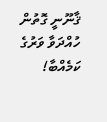ޤާނޫނީ ގޮތުން ހުއްދަވާ ވަރުގެ ކަމެއްބާ!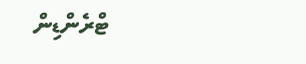ޓްރެންޑިން